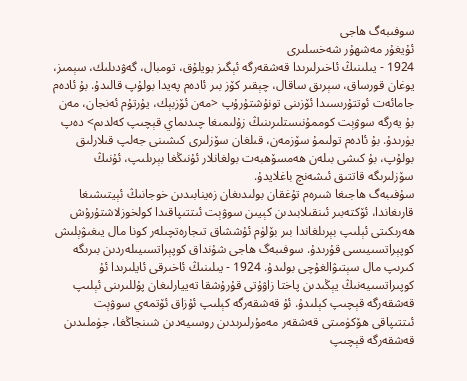سوفىبەگ ھاجى
ئۇيغۇر مەشھۇر شەخسلىرى
1924 - يىلىنىڭ ئاخىرلىرىدا قەشقەرگە ئېگىز بويلۇق، تومبال، گەۋدىلىك، سېمىز، يوغان قورساق، سېرىق ساقال، چېقىر كۆز بىر ئادەم پەيدا بولۇپ قالىدۇ. بۇ ئادەم جامائەت ئوتتۇرىسىدا ئۆزىنى تونۇشتۇرۇپ <مەن ئۆزبېك، يۇرتۇم ئەنجان، مەن بۇ يەرگە سوۋېت كوممۇنىستلىرىنىڭ زۇلىمىغا چىدىماي قېچىپ كەلدىم> دەپ يۈرىدۇ. بۇ ئادەم تولىمۇ سۆزمەن، قىلغان سۆزلىرى كىشىنى جەلپ قىلارلىق بولۇپ، بۇ كىشى بىلەن ھەمسۆھبەت بولغانلار ئۇنىڭغا بېرىلىپ، ئۇنىڭ سۆزلىرىگە قاتتىق ئىشەنچ باغلايدۇ.
سۇفىبەگ ھاجىغا شىرەم تۇغقان بولىدىغان زەينابىدىن خوجانىڭ ئېيتىشىغا قارىغاندا، ئۆكتەبىر ئىنقىلابىدىن كېيىن سوۋېت ئىتتىپاقىدا كولخوزلاشتۇرۇش ھەرىكىتى ئېلىپ بېرىلغاندا بىر بۆلۈم ئۇششاق تىجارەتچىلەر كونا مال يىغىۋېلىش كوپېراتسىيىسى قۇرىدۇ. سوفىبەگ ھاجى شۇنداق كوپېراتسىيىلەردىن بىرىگە كىرىپ مال سېتىۋالغۇچى بولىدۇ. 1924 - يىلىنىڭ ئاخىرقى ئايلىرىدا ئۇ كوپىراتسىيەنىڭ يېڭىدىن پاختا زاۋۇتى قۇرۇشقا تەييارلىغان پۇللىرىنى ئېلىپ قەشقەرگە قېچىپ كېلىدۇ. ئۇ قەشقەرگە كېلىپ ئۇزاق ئۆتمەي سوۋېت ئىتتىپاقى ھۆكۈمىتى قەشقەر مەمۇرلىرىدىن روسىيەدىن شىنجاڭغا، جۈملىدىن قەشقەرگە قېچىپ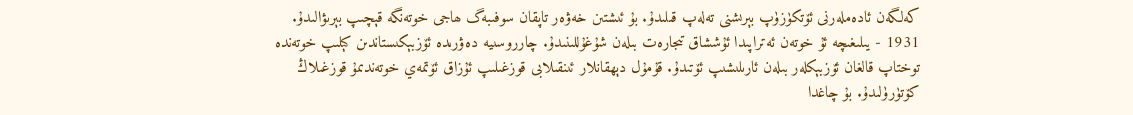كەلگەن ئادەملەرنى ئۆتكۈزۈپ بېرىشنى تەلەپ قىلىدۇ. بۇ ئىشتىن خەۋەر تاپقان سوفىبەگ ھاجى خوتەنگە قېچىپ بېرىۋالىدۇ. 1931 - يىلىغىچە ئۇ خوتەن ئەتراپىدا ئۇششاق تىجارەت بىلەن شۇغۇللىنىدۇ. چارروسىيە دەۋرىدە ئۆزبېكىستاندىن كېلىپ خوتەندە توختاپ قالغان ئۆزبېكلەر بىلەن ئارىلىشىپ ئۆتىدۇ. قۇمۇل دېھقانلار ئىنقىلابى قوزغىلىپ ئۇزاق ئۆتمەي خوتەندىمۇ قوزغىلاڭ كۆتۈرۈلىدۇ. بۇ چاغدا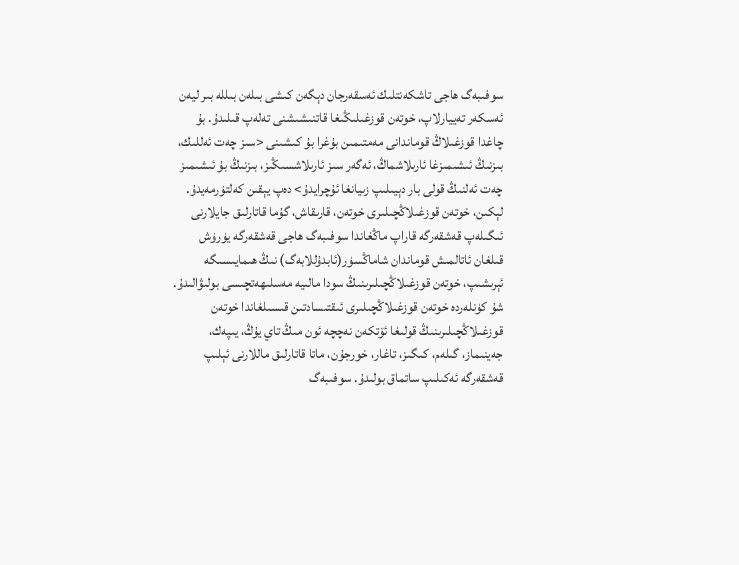سوفىبەگ ھاجى تاشكەنتلىك ئەسقەرجان دېگەن كىشى بىلەن بىللە بىر ليەن ئەسكەر تەييارلاپ، خوتەن قوزغىلىڭىغا قاتنىشىشنى تەلەپ قىلىدۇ. بۇ چاغدا قوزغىلاڭ قوماندانى مەمتىمىن بۇغرا بۇ كىشىنى <سىز چەت ئەللىك، بىزنىڭ ئىشىمىزغا ئارىلاشماڭ، ئەگەر سىز ئارىلاشسىڭىز، بىزنىڭ بۇ ئىشىمىز چەت ئەلنىڭ قولى بار دېيىلىپ زىيانغا ئۇچرايدۇ> دەپ يېقىن كەلتۈرمەيدۇ. لېكىن، خوتەن قوزغىلاڭچىلىرى خوتەن، قارىقاش، گۇما قاتارلىق جايلارنى ئىگىلەپ قەشقەرگە قاراپ ماڭغاندا سوفىبەگ ھاجى قەشقەرگە يۈرۈش قىلغان ئاتالمىش قوماندان شاماڭسۈر(ئابدۇللابەگ) نىڭ ھىمايىسىگە ئېرىشىپ، خوتەن قوزغىلاڭچىلىرىنىڭ سودا مالىيە مەسلىھەتچىسى بولىۋالىدۇ. شۇ كۈنلەردە خوتەن قوزغىلاڭچىلىرى ئىقتىسادتىن قىسىلغاندا خوتەن قوزغىلاڭچىلىرىنىڭ قولىغا ئۆتكەن نەچچە ئون مىڭ تاي يۇڭ، يىپەك، جەينىماز، گىلەم، كىگىز، تاغار، خورجۇن، ماتا قاتارلىق ماللارنى ئېلىپ قەشقەرگە ئەكىلىپ ساتماق بولىدۇ. سوفىبەگ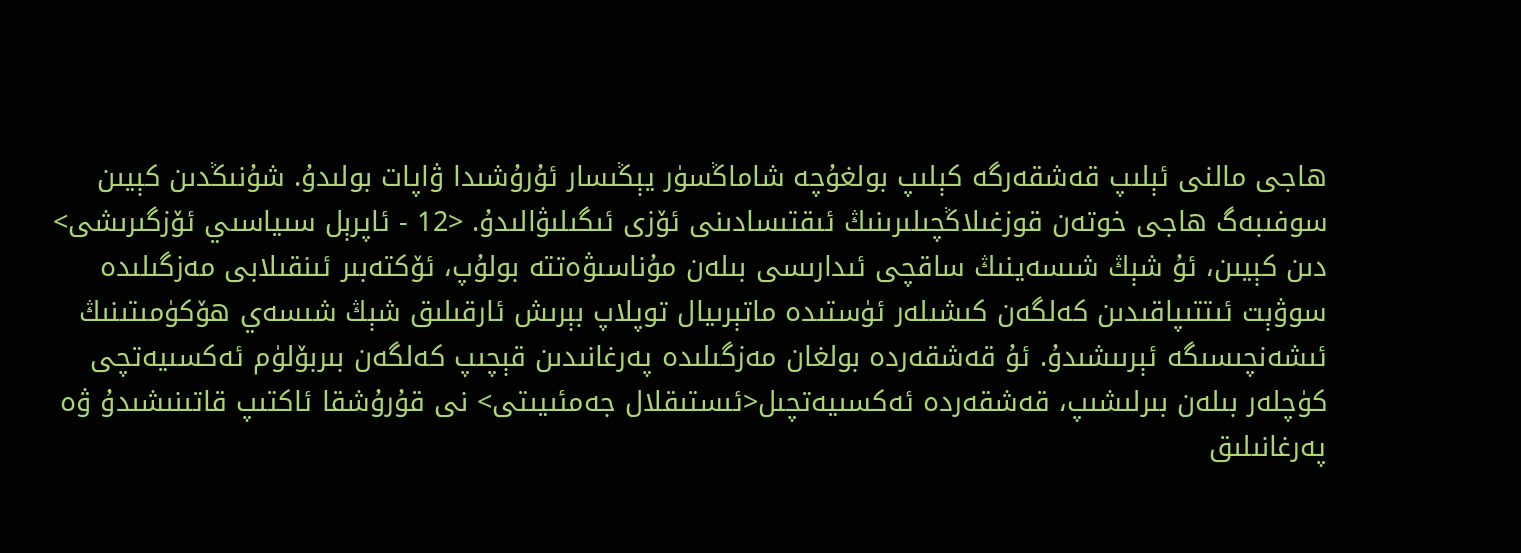ھاجى مالنى ئېلىپ قەشقەرگە كېلىپ بولغۇچە شاماڭسۈر يېڭىسار ئۇرۇشىدا ۋاپات بولىدۇ. شۇنىڭدىن كېيىن سوفىبەگ ھاجى خوتەن قوزغىلاڭچىلىرىنىڭ ئىقتىسادىنى ئۆزى ئىگىلىۋالىدۇ. <12 - ئاپرېل سىياسىي ئۆزگىرىشى> دىن كېيىن، ئۇ شېڭ شىسەينىڭ ساقچى ئىدارىسى بىلەن مۇناسىۋەتتە بولۇپ، ئۆكتەبىر ئىنقىلابى مەزگىلىدە سوۋېت ئىتتىپاقىدىن كەلگەن كىشىلەر ئۈستىدە ماتېرىيال توپلاپ بېرىش ئارقىلىق شېڭ شىسەي ھۆكۈمىتىنىڭ ئىشەنچىسىگە ئېرىىشىدۇ. ئۇ قەشقەردە بولغان مەزگىلىدە پەرغانىدىن قېچىپ كەلگەن بىربۆلۈم ئەكسىيەتچى كۈچلەر بىلەن بىرلىشىپ، قەشقەردە ئەكسىيەتچىل<ئىستىقلال جەمئىيىتى> نى قۇرۇشقا ئاكتىپ قاتىنىشىدۇ ۋە پەرغانىلىق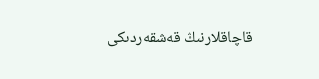قاچاقلارنىڭ قەشقەردىكى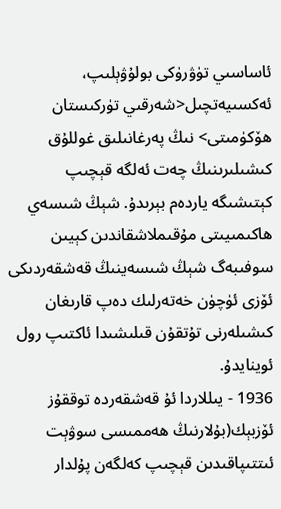ئاساسىي تۈۋرۈكى بولۇۋېلىپ، ئەكسىيەتچىل<شەرقىي تۈركىستان ھۆكۈمىتى> نىڭ پەرغانىلىق غوللۇق كىشىلىرىنىڭ چەت ئەلگە قېچىپ كېتىشىگە ياردەم بېرىدۇ. شېڭ شىسەي ھاكىمىيىتى مۇقىملاشقاندىن كېيىن سوفىبەگ شېڭ شىسەينىڭ قەشقەردىكى ئۆزى ئۈچۈن خەتەرلىك دەپ قارىغان كىشىلەرنى تۇتقۇن قىلىشىدا ئاكتىپ رول ئوينايدۇ.
1936 - يىللاردا ئۇ قەشقەردە توققۇز ئۆزبېك(بۇلارنىڭ ھەممىسى سوۋېت ئىتتىپاقىدىن قېچىپ كەلگەن پۇلدار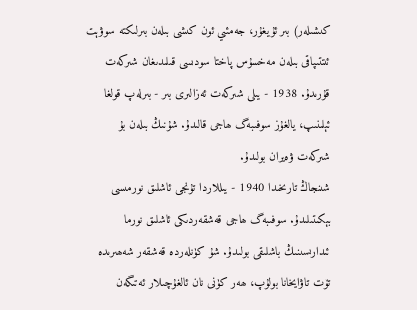كىشىلەر) بىر ئۇيغۇر، جەمئىي ئون كىشى بىلەن بىرلىكتە سوۋېت ئىتتىپاقى بىلەن مەخسۇس پاختا سودىسى قىلىدىغان شىركەت قۇرىدۇ. 1938 - يىلى شىركەت ئەزالىرى بىر - بىرلەپ قولغا ئېلىنىپ، يالغۇز سوفىبەگ ھاجى قالىدۇ. شۇنىڭ بىلەن بۇ شىركەت ۋەيران بولىدۇ.
شىنجاڭ تارىخىدا 1940 - يىللاردا تۇنجى ئاشلىق نورمىسى بېكىتىلىدۇ. سوفىبەگ ھاجى قەشقەردىكى ئاشلىق نورما ئىدارىسىنىڭ باشلىقى بولىدۇ. شۇ كۈنلەردە قەشقەر شەھىرىدە تۆت تاۋايخانا بولۇپ، ھەر كۈنى نان ئالغۇچىلار ئەتىگەن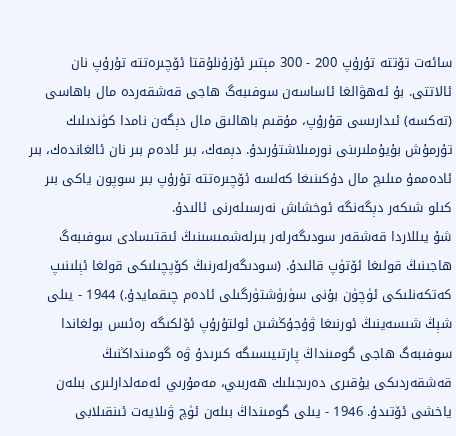سائەت تۆتتە تۇرۇپ 200 - 300 مېتىر ئۇزۇنلۇقتا ئۆچىرەتتە تۇرۇپ نان ئالاتتى. بۇ ئەھۋالغا ئاساسەن سوفىبەگ ھاجى قەشقەردە مال باھاسى (تەكسە) ئىدارىسى قۇرۇپ، مۇقىم باھالىق مال دېگەن نامدا كۈندىلىك تۇرمۇش بۇيۇملىرىنى نورمىلاشتۇرىدۇ. دېمەك، بىر ئادەم بىر نان ئالغاندەك، بىر ئادەممۇ مىلىچ مال دۇكىنىغا كەلسە ئۆچىرەتتە تۇرۇپ بىر سوپون ياكى بىر كىلو شىكەر دېگەنگە ئوخشاش نەرسىلەرنى ئالىدۇ.
شۇ يىللاردا قەشقەر سودىگەرلەر بىرلەشمىسىنىڭ ئىقتىسادى سوفىبەگ ھاجىنىڭ قولىغا ئۆتۈپ قالىدۇ. (سودىگەرلەرنىڭ كۆپچىلىكى قولغا ئېلىنىپ كەتكەنلىكى ئۈچۈن بۇنى سۈرۈشتۈرگىلى ئادەم چىقمايدۇ.) 1944 - يىلى شېڭ شىسەينىڭ ئورنىغا ۋۇجۇڭشىن ئولتۇرۇپ ئۆلكىگە رەئىس بولغاندا سوفىبەگ ھاجى گومىنداڭ پارتىيىسىگە كىرىدۇ ۋە گومىنداڭنىڭ قەشقەردىكى يۇقىرى دەرىجىلىك ھەربىي، مەمۇرىي ئەمەلدارلىرى بىلەن ياخشى ئۆتىدۇ. 1946 - يىلى گومىنداڭ بىلەن ئۈچ ۋىلايەت ئىنقىلابى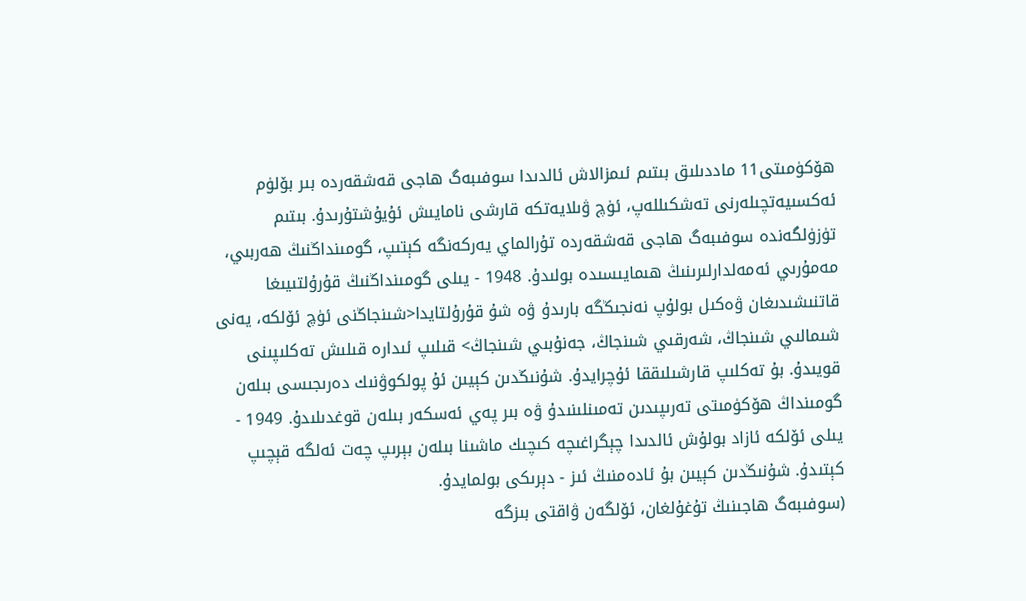ھۆكۈمىتى11 ماددىلىق بىتىم ئىمزالاش ئالدىدا سوفىبەگ ھاجى قەشقەردە بىر بۆلۈم ئەكسىيەتچىلەرنى تەشكىللەپ، ئۈچ ۋىلايەتكە قارشى نامايىش ئۇيۇشتۇرىدۇ. بىتىم تۈزۈلگەندە سوفىبەگ ھاجى قەشقەردە تۇرالماي يەركەنگە كېتىپ، گومىنداڭنىڭ ھەربىي، مەمۇرىي ئەمەلدارلىرىنىڭ ھىمايىسىدە بولىدۇ. 1948 - يىلى گومىنداڭنىڭ قۇرۇلتىيىغا قاتنىشىدىغان ۋەكىل بولۇپ نەنجىڭگە بارىدۇ ۋە شۇ قۇرۇلتايدا<شىنجاڭنى ئۈچ ئۆلكە، يەنى شىمالىي شىنجاڭ، شەرقىي شىنجاڭ، جەنۇبىي شىنجاڭ> قىلىپ ئىدارە قىلىش تەكلىپىنى قويىدۇ. بۇ تەكلىپ قارشىلىققا ئۇچرايدۇ. شۇنىڭدىن كېيىن ئۇ پولكوۋنىك دەرىجىسى بىلەن گومىنداڭ ھۆكۈمىتى تەرىپىدىن تەمىنلىنىدۇ ۋە بىر پەي ئەسكەر بىلەن قوغدىلىدۇ. 1949 - يىلى ئۆلكە ئازاد بولۇش ئالدىدا چېگراغىچە كىچىك ماشىنا بىلەن بېرىپ چەت ئەلگە قېچىپ كېتىدۇ. شۇنىڭدىن كېيىن بۇ ئادەمنىڭ ئىز - دېرىكى بولمايدۇ.
(سوفىبەگ ھاجىنىڭ تۇغۇلغان، ئۆلگەن ۋاقتى بىزگە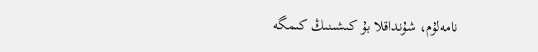نامەلۇم، شۇنداقلا بۇ كىشىنىڭ كىمگە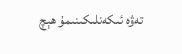تەۋە ئىكەنلىكىنىمۇ ھېچ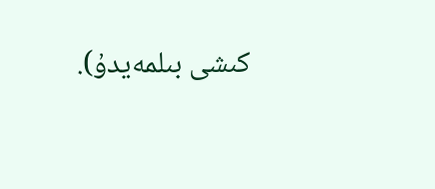كىشى بىلمەيدۇ).